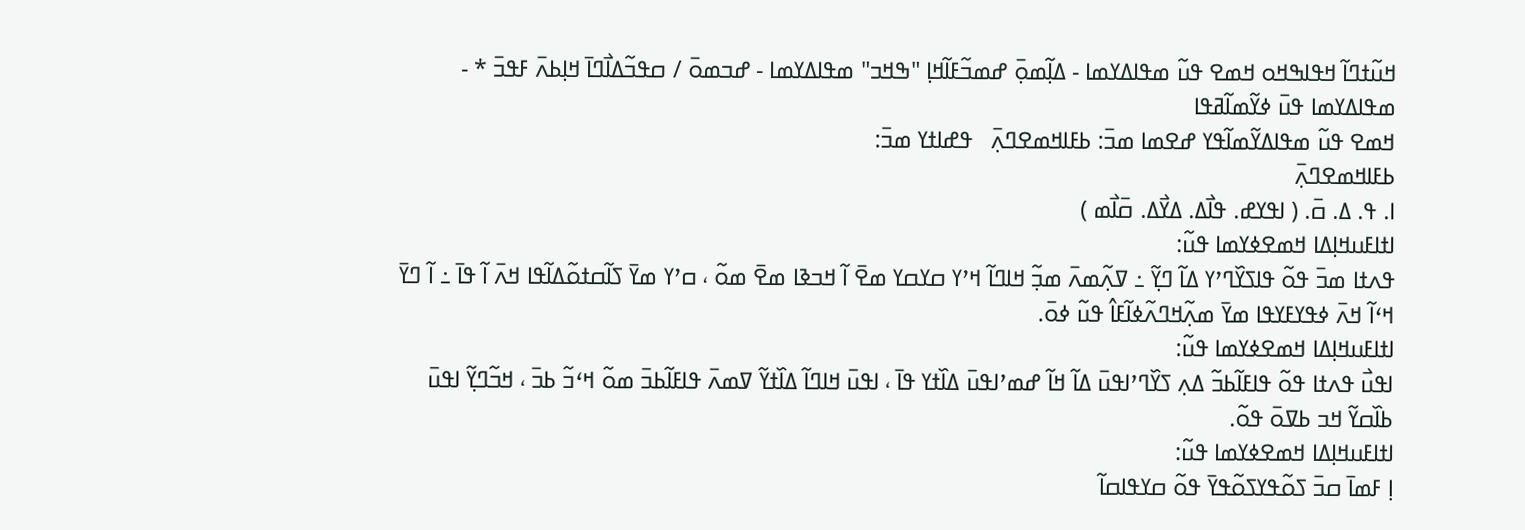ߞߎ߬ߙߣߊ߬ ߞߟߊߒߞߋ ߞߘߐ ߟߎ߬ ߘߟߊߡߌߘߊ - ߡߊ߲߬ߘߋ߲߫ ߝߘߏ߬ߓߊ߬ߞߊ߲ "ߒߞߏ" ߘߟߊߡߌߘߊ - ߝߏߘߋ߫ / ߛߟߏ߬ߡߊ߯ߣߊ߫ ߞߊ߲ߕߍ߫ ߓߟߏ߫ * - ߘߟߊߡߌߘߊ ߟߎ߫ ߦߌ߬ߘߊ߬ߥߟߊ
ߞߘߐ ߟߎ߬ ߘߟߊߡߌ߬ߘߊ߬ߟߌ ߝߐߘߊ ߘߏ߫: ߕߓߊߞߘߐߣߍ߲߫   ߟߝߊߙߌ ߘߏ߫:
ߕߓߊߞߘߐߣߍ߲߫
ߊ. ߟ. ߡ. ߛ߫. ( ߊߟߌߝ. ߟߊ߯ߡ. ߡߌ߯ߡ. ߛ߫ߊ߯ߘ )
ߊߙߊߓߎߞߊ߲ߡߊ ߞߘߐߦߌߘߊ ߟߎ߬:
ߟߍߙߊ ߘߏ߫ ߟߋ߬ ߟߊߖߌ߰ߣߴߌ ߡߊ߬ ߣߌ߲߬ ߸ ߜߍ߲߬ߘߍ߫ ߘߏ߲߬ ߞߊߣߊ߬ ߞߴߌ ߛߌߛߌ ߘߐ߫ ߊ߬ ߞߏߢߊ ߘߐ߫ ߘߋ߬ ، ߛߴߌ ߘߌ߫ ߖߊ߬ߛߙߋ߬ߡߊ߬ߟߊ ߞߍ߫ ߊ߬ ߟߊ߫ ߸ ߊ߬ ߣߌ߫ ߞߵߊ߬ ߞߍ߫ ߦߟߌߓߌߟߊ ߘߌ߫ ߘߍ߲߬ߞߣߍ߬ߦߊ߬ߓߊ߮ ߟߎ߬ ߦߋ߫.
ߊߙߊߓߎߞߊ߲ߡߊ ߞߘߐߦߌߘߊ ߟߎ߬:
ߊߟߎ߯ ߟߍߙߊ ߟߋ߬ ߟߊߓߊ߬ߕߏ߬ ߡߍ߲ ߖߌ߰ߣߴߊߟߎ߫ ߡߊ߬ ߞߊ߬ ߝߘߴߊߟߎ߫ ߡߊ߰ߙߌ ߟߊ߫ ، ߊߟߎ߫ ߞߊߣߊ߬ ߡߊ߰ߙߌ߬ ߜߘߍ߫ ߟߊߓߊ߬ߕߏ߫ ߘߋ߬ ߞߵߏ߬ ߕߏ߫ ، ߞߏ߬ߣߌ߲߬ ߊߟߎ߫ ߕߊ߰ߛߌ߬ ߞߏ ߕߜߋ߫ ߟߋ߬.
ߊߙߊߓߎߞߊ߲ߡߊ ߞߘߐߦߌߘߊ ߟߎ߬:
ߊ߲ ߓߘߊ߫ ߛߏ߫ ߖߋ߬ߟߌߖߋ߬ߟߌ߫ ߟߋ߬ ߛߌߟߊߛߊ߬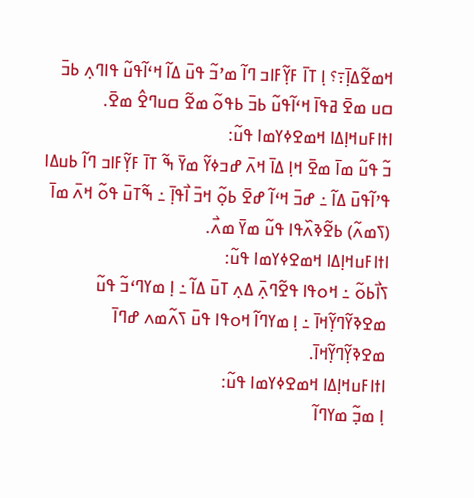ߞߘߐ߬ߡߊ߲߫߹؟ ߊ߲ ߠߊ߫ ߓߌ߲߬ߓߊߏ ߣߊ߬ ߘߴߏ߬ ߟߎ߫ ߡߊ߬ ߞߵߊ߬ߟߎ߬ ߟߊߣߍ߲ ߕߏ߫ ߛߎ ߘߐ߫ ߥߟߊ߫ ߞߵߊ߬ߟߎ߬ ߕߏ߫ ߕߟߋ߬ ߘߐ߬ ߛߎߣߐ߮ ߘߐ߫.
ߊߙߊߓߎߞߊ߲ߡߊ ߞߘߐߦߌߘߊ ߟߎ߬:
ߏ߬ ߟߎ߬ ߘߊ߫ ߘߐ߫ ߞߊ߲ ߡߊ߫ ߞߍ߫ ߝߏߦߌ߬ ߘߌ߫ ߒ߬ ߠߊ߫ ߓߌ߲߬ߓߊߏ ߣߊ߬ ߕߎߡߊ ߟߴߊ߬ߟߎ߫ ߡߊ߬ ߸ ߝߏ߫ ߞߵߊ߬ ߝߐ߫ ߕߋ߲߬ ߞߏ߫ ߊ߯ߟߊ߲߫ ߸ ߒ߬ߠߎ߫ ߟߋ߬ ߞߍ߫ ߘߊ߫ (ߖߘߍ߬) ߕߐ߬ߢߍ߰ߟߊ ߟߎ߬ ߘߌ߫ ߘߍ߯.
ߊߙߊߓߎߞߊ߲ߡߊ ߞߘߐߦߌߘߊ ߟߎ߬:
ߖߊ߯ߕߋ߬ ߸ ߞߋߟߊ ߟߐ߬ߣߍ߲߫ ߡߍ߲ ߠߎ߫ ߡߊ߬ ߸ ߊ߲ ߘߌߣߵߏ߬ ߟߎ߬ ߘߐߢߌ߬ߣߌ߲߬ߞߊ߫ ߸ ߊ߲ ߘߌߣߊ߬ ߞߋߟߊ ߟߎ߫ ߖߍ߬ߘߍ ߝߣߊ߫ ߘߐߢߌ߲߬ߣߌ߲߬ߞߊ߫.
ߊߙߊߓߎߞߊ߲ߡߊ ߞߘߐߦߌߘߊ ߟߎ߬:
ߊ߲ ߘߏ߲߬ ߘߌߣߊ߬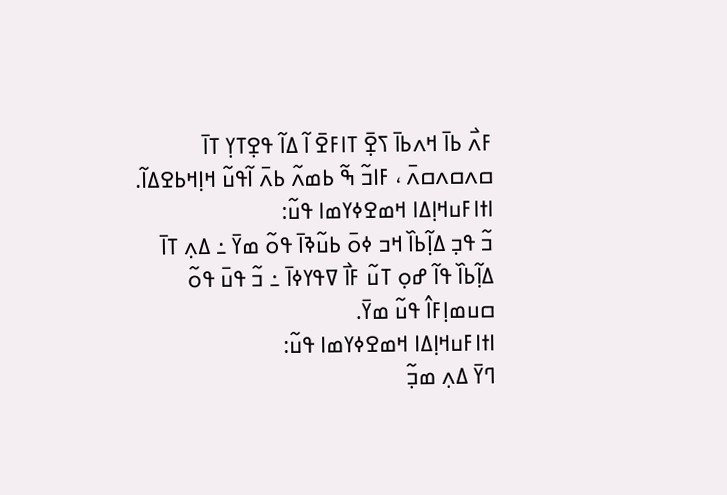ߓߍ߯ ߕߊ߫ ߞߍߕߊ߫ ߖߐ߲߫ ߠߊߓߐ߫ ߊ߬ ߡߊ߬ ߟߐ߲ߠߌ߲ ߠߊ߫ ߛߍߛߍߛߍ߫ ، ߓߊߏ߬ ߒ߬ ߕߘߍ߬ ߕߍ߫ ߊ߬ߟߎ߬ ߞߊ߲ߞߕߐߡߊ߬.
ߊߙߊߓߎߞߊ߲ߡߊ ߞߘߐߦߌߘߊ ߟߎ߬:
ߏ߬ ߟߏ߲ ߡߊ߲߬ߕߊ߰ ߞߏ ߦߋ߫ ߕߎ߬ߢߊ߫ ߟߋ߬ ߘߌ߫ ߸ ߡߍ߲ ߠߊ߫ ߡߊ߲߬ߕߊ߰ ߟߊ߬ ߝߋ߲ ߠߎ߬ ߓߊ߯ ߜߟߌߦߊ߫ ߸ ߏ߬ ߟߎ߫ ߟߋ߬ ߛߎߘߊ߲ߓߊ߮ ߟߎ߬ ߘߌ߫.
ߊߙߊߓߎߞߊ߲ߡߊ ߞߘߐߦߌߘߊ ߟߎ߬:
ߣߌ߫ ߡߍ߲ ߘߏ߲߬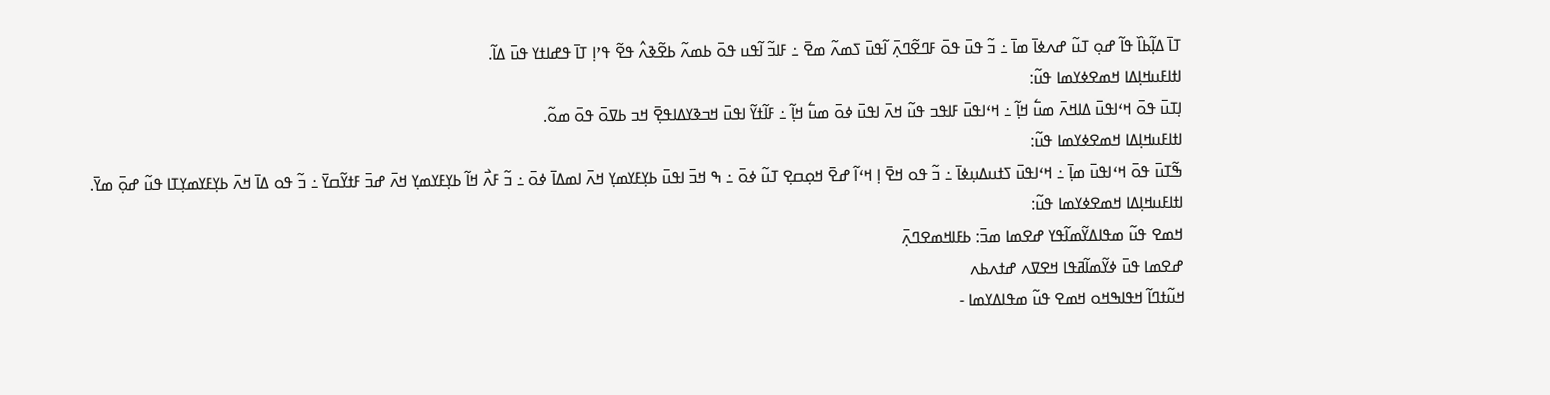ߠߊ߫ ߡߊ߲߬ߕߊ߰ ߟߊ߬ ߝߋ߲ ߠߎ߬ ߝߍߦߊ߫ ߘߊ߫ ߸ ߏ߬ ߟߎ߫ ߟߋ߫ ߓߣߐ߬ߣߍ߲߫ ߊ߬ߟߎ߫ ߖߘߍ߬ ߘߐ߫ ߸ ߓߊߏ߬ ߊ߬ߟߎ ߟߋ߫ ߕߘߍ߬ ߕߐ߬ߢߍ߮ ߟߐ߬ ߟߴߊ߲ ߠߊ߫ ߟߝߊߙߌ ߟߎ߫ ߡߊ߬.
ߊߙߊߓߎߞߊ߲ߡߊ ߞߘߐߦߌߘߊ ߟߎ߬:
ߊ߲ߠߎ߫ ߟߋ߫ ߞߵߊߟߎ߫ ߡߊߞߍ߫ ߘߎ߱ ߞߊ߲߬ ߸ ߞߵߊߟߎ߫ ߓߊߟߏ ߟߎ߬ ߞߍ߫ ߊߟߎ߫ ߦߋ߫ ߘߎ߱ ߞߊ߲߬ ߸ ߓߊ߬ߙߌ߬ ߊߟߎ߫ ߞߏߢߌߡߊߟߐ߲߫ ߞߏ ߕߜߋ߫ ߟߋ߫ ߘߋ߬.
ߊߙߊߓߎߞߊ߲ߡߊ ߞߘߐߦߌߘߊ ߟߎ߬:
ߒ߬ߠߎ߫ ߟߋ߫ ߞߵߊߟߎ߫ ߘߊ߲߫ ߸ ߞߵߊߟߎ߫ ߖߙߎߡߎ߲ߦߊ߫ ߸ ߏ߬ ߟߋ ߞߐ߫ ߊ߲ ߞߵߊ߬ ߝߐ߫ ߞߋ߲ߛߐ߲ ߠߎ߬ ߦߋ߫ ߸ ߒ ߞߏ߫ ߊߟߎ߫ ߕߌ߲ߓߌߘߌ߲ ߞߍ߫ ߊߘߡߊ߫ ߦߋ߫ ߸ ߏ߬ ߓߍ߯ ߞߊ߬ ߕߌ߲ߓߌߘߌ߲ ߞߍ߫ ߝߏ߫ ߓߙߌ߬ߛߌ߫ ߸ ߏ߬ ߟߋ ߡߊ߫ ߞߍ߫ ߕߌ߲ߓߌߘߌ߲ߠߊ ߟߎ߬ ߝߋ߲߫ ߘߌ߫.
ߊߙߊߓߎߞߊ߲ߡߊ ߞߘߐߦߌߘߊ ߟߎ߬:
ߞߘߐ ߟߎ߬ ߘߟߊߡߌ߬ߘߊ߬ߟߌ ߝߐߘߊ ߘߏ߫: ߕߓߊߞߘߐߣߍ߲߫
ߝߐߘߊ ߟߎ߫ ߦߌ߬ߘߊ߬ߥߟߊ ߞߐߜߍ ߝߙߍߕߍ
ߞߎ߬ߙߣߊ߬ ߞߟߊߒߞߋ ߞߘߐ ߟߎ߬ ߘߟߊߡߌߘߊ -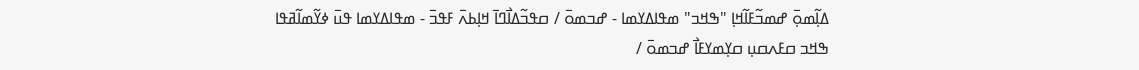ߡߊ߲߬ߘߋ߲߫ ߝߘߏ߬ߓߊ߬ߞߊ߲ "ߒߞߏ" ߘߟߊߡߌߘߊ - ߝߏߘߋ߫ / ߛߟߏ߬ߡߊ߯ߣߊ߫ ߞߊ߲ߕߍ߫ ߓߟߏ߫ - ߘߟߊߡߌߘߊ ߟߎ߫ ߦߌ߬ߘߊ߬ߥߟߊ
ߒߞߏ ߛߓߍߛߎ߲ ߛߌ߲ߘߌߓߊ߯ ߝߏߘߋ߫ /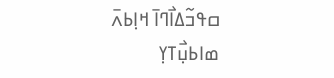ߛߟߏ߬ߡߊ߯ߣߊ߫ ߞߊ߲ߕߍ߫
ߘߊߕߎ߲߯ߠߌ߲